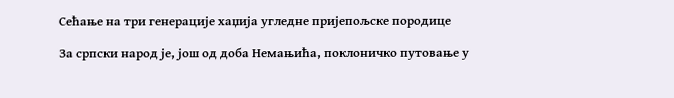Сећање на три генерације хаџија угледне пријепољске породице

За српски народ је, још од доба Немањића, поклоничко путовање у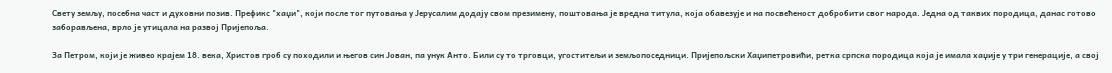Свету земљу, посебна част и духовни позив. Префикс "хаџи", који после тог путовања у Јерусалим додају свом презимену, поштовања је вредна титула, која обавезује и на посвећеност добробити свог народа. Једна од таквих породица, данас готово заборављена, врло је утицала на развој Пријепоља.

За Петром, који је живео крајем 18. века, Христов гроб су походили и његов син Јован, па унук Анто. Били су то трговци, угоститељи и земљопоседници. Пријепољски Хаџипетровићи, ретка српска породица која је имала хаџије у три генерације, а свој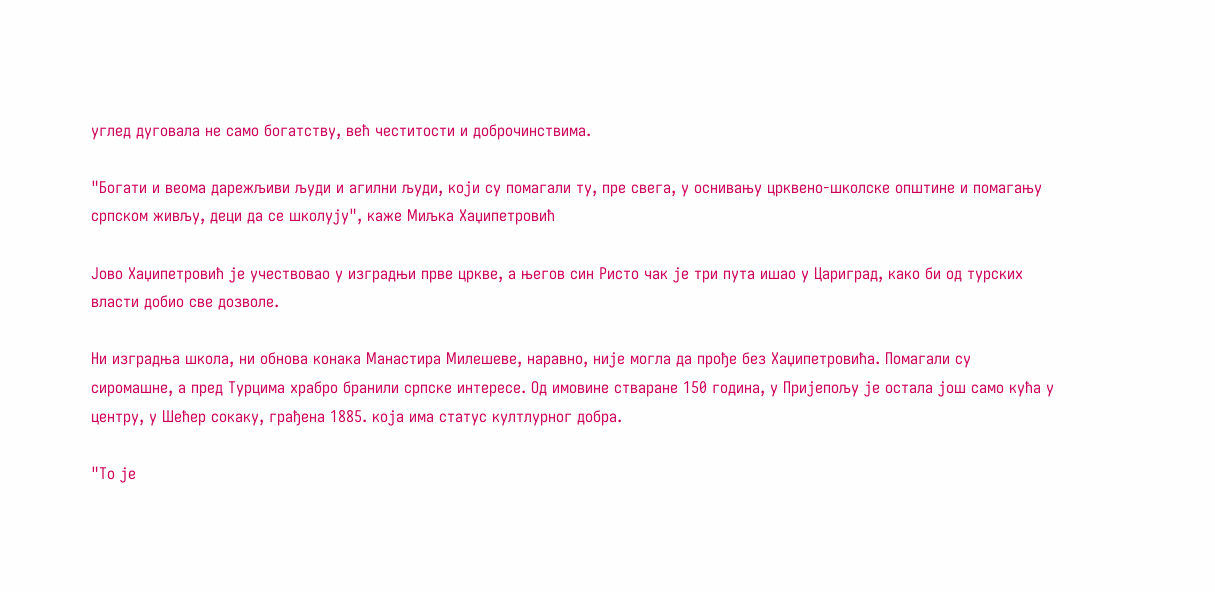углед дуговала не само богатству, већ честитости и доброчинствима.

"Богати и веома дарежљиви људи и агилни људи, који су помагали ту, пре свега, у оснивању црквено-школске општине и помагању српском живљу, деци да се школују", каже Миљка Хаџипетровић

Јово Хаџипетровић је учествовао у изградњи прве цркве, а његов син Ристо чак је три пута ишао у Цариград, како би од турских власти добио све дозволе.

Ни изградња школа, ни обнова конака Манастира Милешеве, наравно, није могла да прође без Хаџипетровића. Помагали су сиромашне, а пред Турцима храбро бранили српске интересе. Од имовине стваране 150 година, у Пријепољу је остала још само кућа у центру, у Шећер сокаку, грађена 1885. која има статус култлурног добра.

"То је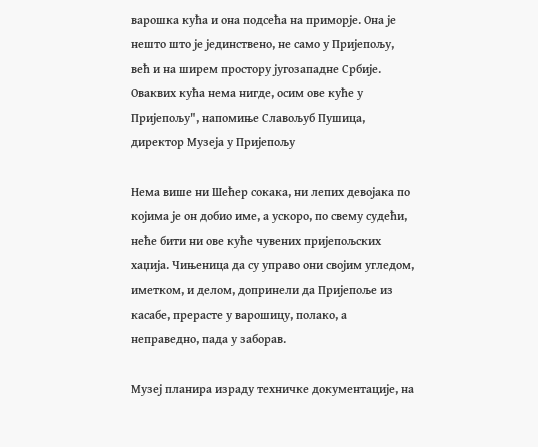варошка кућа и она подсећа на приморје. Она је нешто што је јединствено, не само у Пријепољу, већ и на ширем простору југозападне Србије. Оваквих кућа нема нигде, осим ове куће у Пријепољу", напомиње Славољуб Пушица, директор Музеја у Пријепољу

Нема више ни Шећер сокака, ни лепих девојака по којима је он добио име, а ускоро, по свему судећи, неће бити ни ове куће чувених пријепољских хаџија. Чињеница да су управо они својим угледом, иметком, и делом, допринели да Пријепоље из касабе, прерасте у варошицу, полако, а неправедно, пада у заборав.

Музеј планира израду техничке документације, на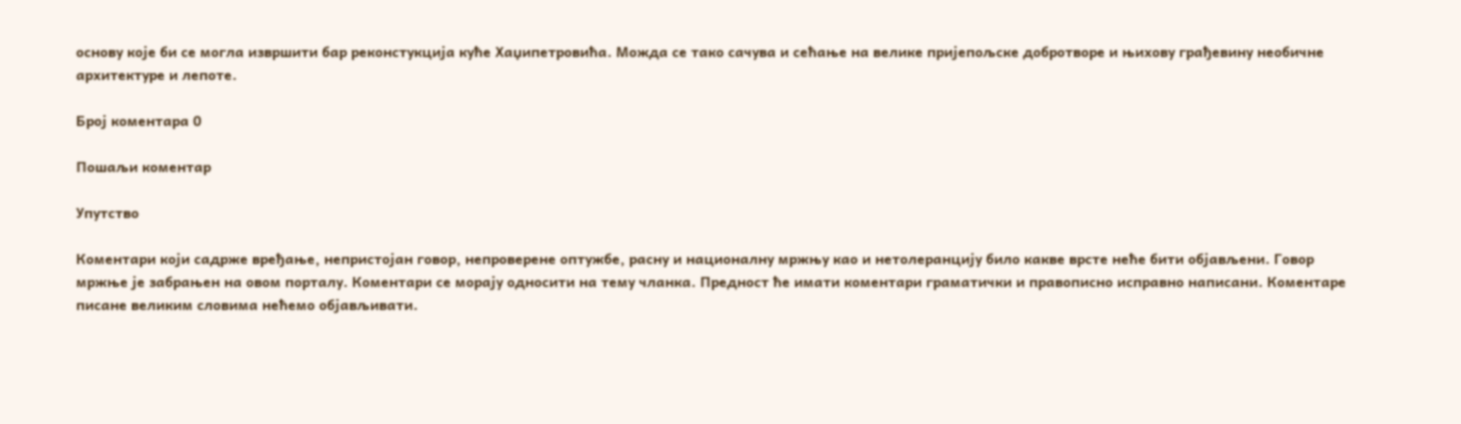основу које би се могла извршити бар реконстукција куће Хаџипетровића. Можда се тако сачува и сећање на велике пријепољске добротворе и њихову грађевину необичне архитектуре и лепоте.

Број коментара 0

Пошаљи коментар

Упутство

Коментари који садрже вређање, непристојан говор, непроверене оптужбе, расну и националну мржњу као и нетолеранцију било какве врсте неће бити објављени. Говор мржње је забрањен на овом порталу. Коментари се морају односити на тему чланка. Предност ће имати коментари граматички и правописно исправно написани. Коментаре писане великим словима нећемо објављивати.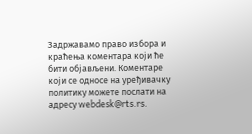Задржавамо право избора и краћења коментара који ће бити објављени. Коментаре који се односе на уређивачку политику можете послати на адресу webdesk@rts.rs.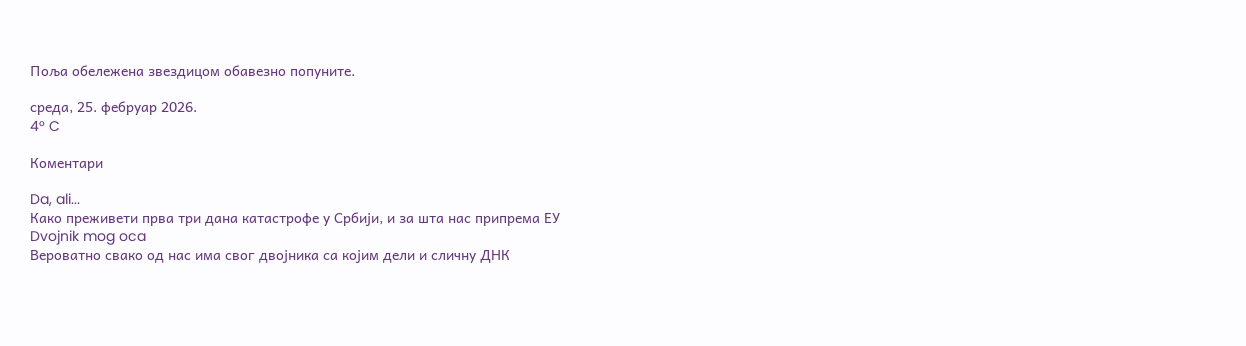Поља обележена звездицом обавезно попуните.

среда, 25. фебруар 2026.
4° C

Коментари

Da, ali...
Како преживети прва три дана катастрофе у Србији, и за шта нас припрема ЕУ
Dvojnik mog oca
Вероватно свако од нас има свог двојника са којим дели и сличну ДНК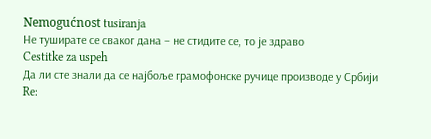Nemogućnost tusiranja
Не туширате се сваког дана – не стидите се, то је здраво
Cestitke za uspeh
Да ли сте знали да се најбоље грамофонске ручице производе у Србији
Re: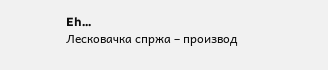Eh...
Лесковачка спржа – производ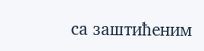са заштићеним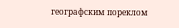географским пореклом